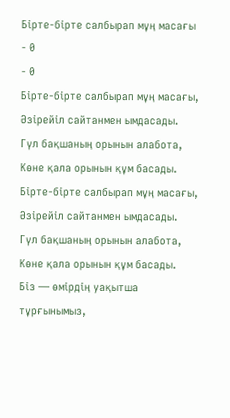Бірте-бірте салбырап мұң масағы
- 0
- 0
Бірте-бірте салбырап мұң масағы,
Әзірейіл сайтанмен ымдасады.
Гүл бақшаның орынын алабота,
Көне қала орынын құм басады.
Бірте-бірте салбырап мұң масағы,
Әзірейіл сайтанмен ымдасады.
Гүл бақшаның орынын алабота,
Көне қала орынын құм басады.
Біз — өмірдің уақытша тұрғынымыз,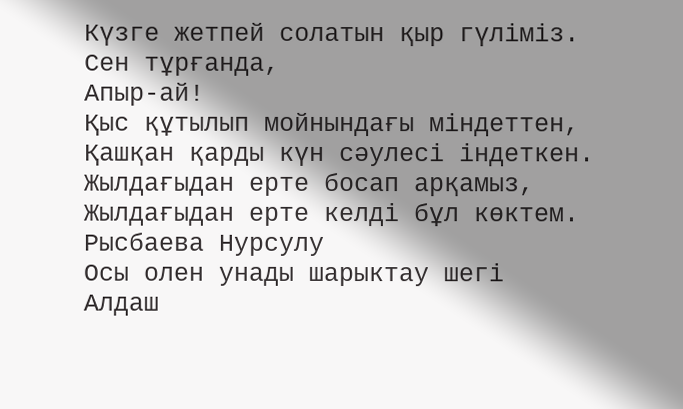Күзге жетпей солатын қыр гүліміз.
Сен тұрғанда,
Апыр-ай!
Қыс құтылып мойнындағы міндеттен,
Қашқан қарды күн сәулесі індеткен.
Жылдағыдан ерте босап арқамыз,
Жылдағыдан ерте келді бұл көктем.
Рысбаева Нурсулу
Осы олен унады шарыктау шегi
Алдаш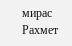мирас
Рахмет